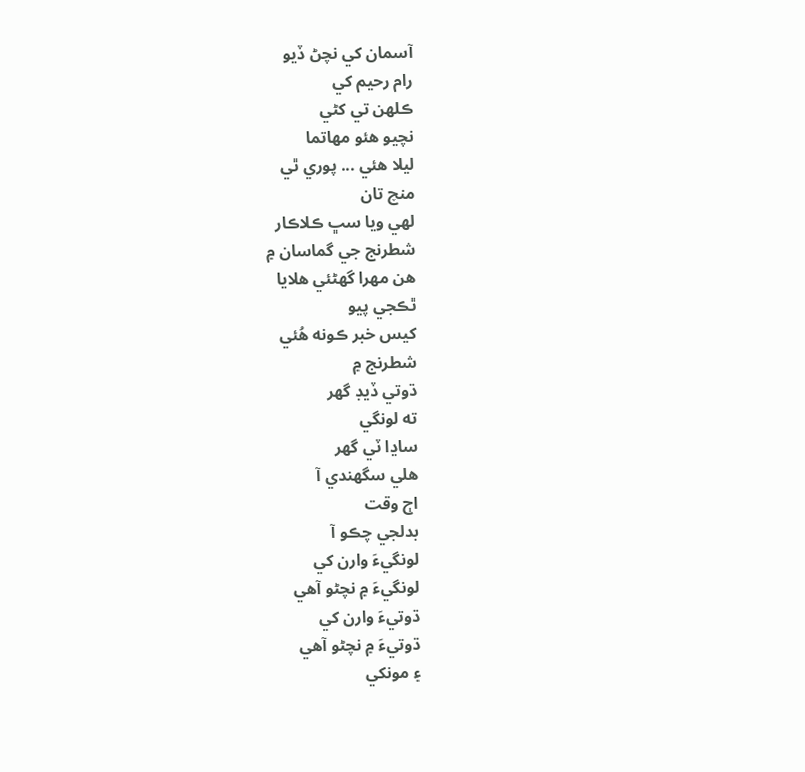آسمان کي نچڻ ڏيو
رام رحيم کي
ڪلهن تي کڻي
نچيو هئو مهاتما
ليلا هئي ... پوري ٿي
منچ تان
لهي ويا سڀ ڪلاڪار
شطرنج جي گماسان ۾
هن مهرا گهڻئي هلايا
ٿڪجي پيو
کيس خبر ڪونه هُئي
شطرنج ۾
ڌوتي ڏيڊ گهر
ته لونگي
ساڍا ٽي گهر
هلي سگهندي آ
اڄ وقت
بدلجي چڪو آ
لونگيءَ وارن کي
لونگيءَ ۾ نچڻو آهي
ڌوتيءَ وارن کي
ڌوتيءَ ۾ نچڻو آهي
۽ مونکي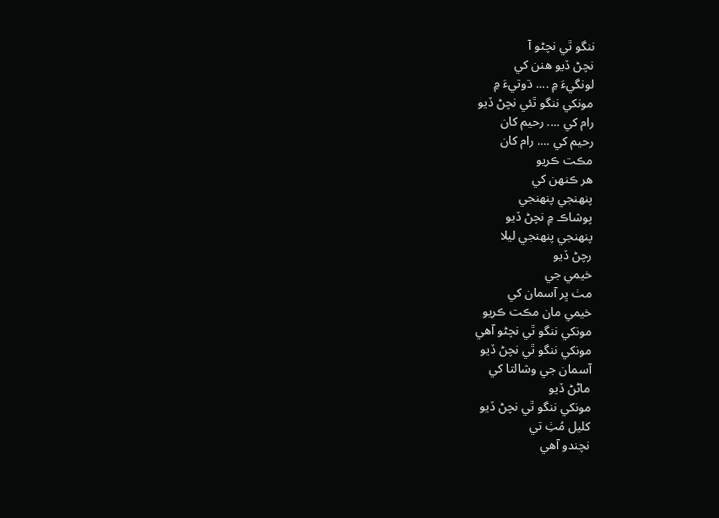ننگو ٿي نچڻو آ
نچڻ ڏيو هنن کي
لونگيءَ ۾ .... ڌوتيءَ ۾
مونکي ننگو ٿئي نچڻ ڏيو
رام کي .... رحيم کان
رحيم کي .... رام کان
مڪت ڪريو
هر ڪنهن کي
پنهنجي پنهنجي
پوشاڪ ۾ نچڻ ڏيو
پنهنجي پنهنجي ليلا
رچڻ ڏيو
خيمي جي
مٺ ڀر آسمان کي
خيمي مان مڪت ڪريو
مونکي ننگو ٿي نچڻو آهي
مونکي ننگو ٿي نچڻ ڏيو
آسمان جي وشالتا کي
ماڻڻ ڏيو
مونکي ننگو ٿي نچڻ ڏيو
کليل مُٺِ تي
نچندو آهي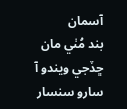آسمان
بند مُٺي مان
ڇڏجي ويندو آ سارو سنسار